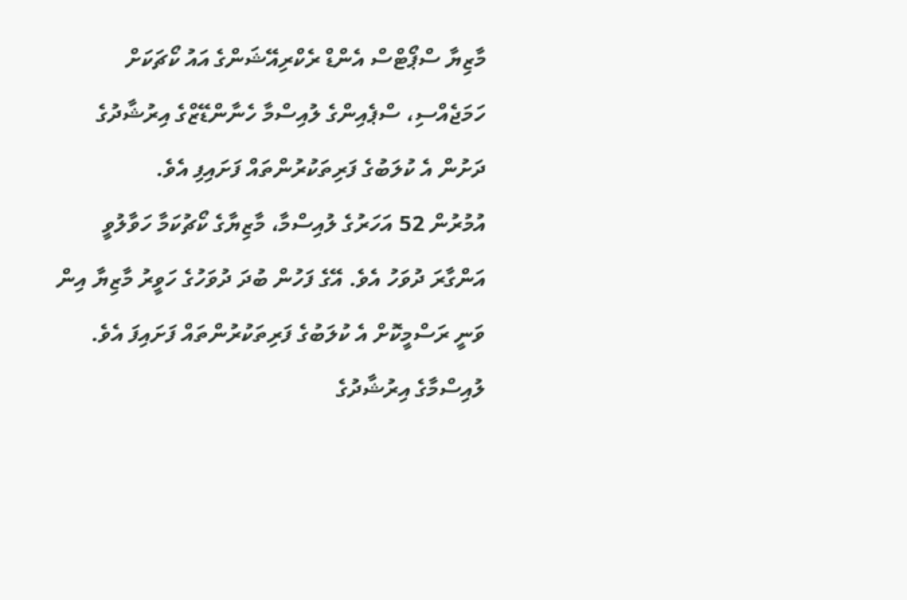މާޒިޔާ ސްޕޯޓްސް އެންޑް ރެކްރިއޭޝަންގެ އައު ކޯޗަކަށް ހަމަޖެއްސި، ސްޕެއިންގެ ލުއިސްމާ ހެނާންޑޭޒްގެ އިރުޝާދުގެ ދަށުން އެ ކުލަބުގެ ފަރިތަކުރުންތައް ފަށައިފި އެވެ.
އުމުރުން 52 އަހަރުގެ ލުއިސްމާ، މާޒިޔާގެ ކޯޗުކަމާ ހަވާލުވީ އަންގާރަ ދުވަހު އެވެ. އޭގެ ފަހުން ބުދަ ދުވަހުގެ ހަވީރު މާޒިޔާ އިން ވަނީ ރަސްމީކޮށް އެ ކުލަބުގެ ފަރިތަކުރުންތައް ފަށައިފަ އެވެ. ލުއިސްމާގެ އިރުޝާދުގެ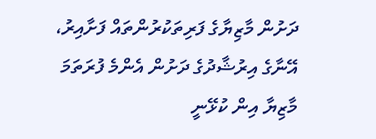ދަށުން މާޒިޔާގެ ފަރިތަކުރުންތައް ފަށާއިރު، އޭނާގެ އިރުޝާދުގެ ދަށުން އެންމެ ފުރަތަމަ މާޒިޔާ އިން ކުޅޭނީ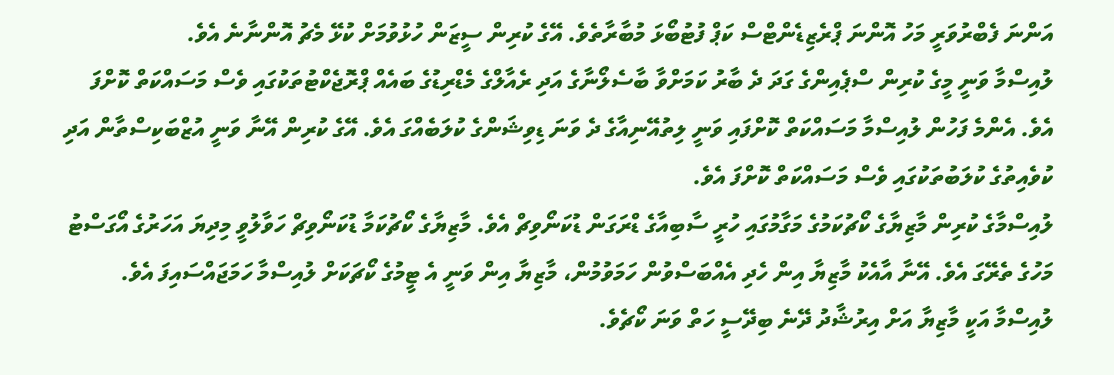އަންނަ ފެބްރުވަރީ މަހު އޮންނަ ޕްރެޒިޑެންޓްސް ކަޕް ފުޓުބޯޅަ މުބާރާތެވެ. އޭގެ ކުރިން ސީޒަން ހުޅުވުމަށް ކުޅޭ މެޗު އޮންނާނެ އެވެ.
ލުއިސްމާ ވަނީ މީގެ ކުރިން ސްޕެއިންގެ ގަދަ ދެ ބާރު ކަމަށްވާ ބާސެލޯނާގެ އަދި ރެއާލްގެ މެޑްރިޑުގެ ބައެއް ޕްރޮޖެކްޓުތަކުގައި ވެސް މަސައްކަތް ކޮށްފަ އެވެ. އެންމެ ފަހުން ލުއިސްމާ މަސައްކަތް ކޮށްފައި ވަނީ ލިތުއޭނިއާގެ ދެ ވަނަ ޑިވިޝަންގެ ކުލަބެއްގަ އެވެ. އޭގެ ކުރިން އޭނާ ވަނީ އުޒްބަކިސްތާން އަދި ކުވެއިތުގެ ކުލަބުތަކުގައި ވެސް މަސައްކަތް ކޮށްފަ އެވެ.
ލުއިސްމާގެ ކުރިން މާޒިޔާގެ ކޯޗުކަމުގެ މަގާމުގައި ހުރީ ސާބިއާގެ ޑްރަގަން ޑުކަނޯވިޗް އެވެ. މާޒިޔާގެ ކޯޗުކަމާ ޑުކަނޯވިޗް ހަވާލުވީ މިދިޔަ އަހަރުގެ އޯގަސްޓު މަހުގެ ތެރޭގަ އެވެ. އޭނާ އާއެކު މާޒިޔާ އިން ހެދި އެއްބަސްވުން ހަމަވުމުން، މާޒިޔާ އިން ވަނީ އެ ޓީމުގެ ކޯޗަކަށް ލުއިސްމާ ހަމަޖައްސައިފަ އެވެ. ލުއިސްމާ އަކީ މާޒިޔާ އަށް އިރުޝާދު ދޭނެ ބިދޭސީ ހަތް ވަނަ ކޯޗެވެ.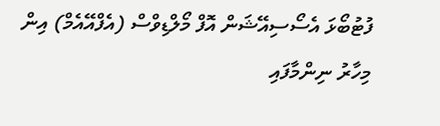ފުޓުބޯޅަ އެސޯސިއޭޝަން އޮފް މޯލްޑިވްސް (އެފްއޭއެމް) އިން މިހާރު ނިންމާފައި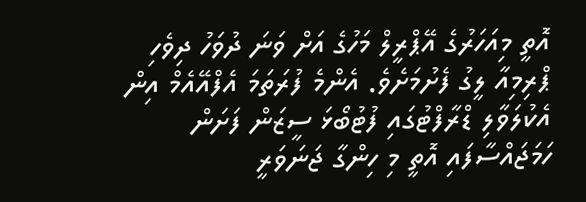އޮތީ މިއަހަރުގެ އޭޕްރީލް މަހުގެ އަށް ވަނަ ދުވަހު ދިވެހި ޕްރިމިއާ ލީގު ފެށުމަށެވެ. އެންމެ ފުރަތަމަ އެފްއޭއެމް އިން އެކުލަވާލި ޑްރާފްޓުގައި ފުޓުބޯޅަ ސީޒަން ފަށަން ހަމަޖައްސާފައި އޮތީ މި ހިންގާ ޖަނަވަރީ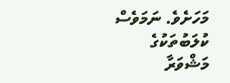މަހަށެވެ. ނަމަވެސް ކުލަބުތަކުގެ މަޝްވަރާ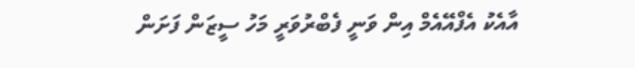އާއެކު އެފްއޭއެމް އިން ވަނީ ފެބްރުވަރީ މަހު ސީޒަން ފަށަން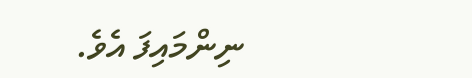ނިންމައިފަ އެވެ.